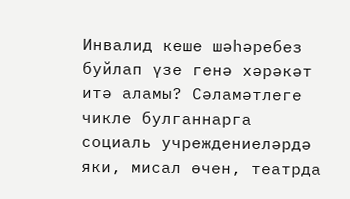Инвалид кеше шәһәребез буйлап үзе генә хәрәкәт итә аламы? Сәламәтлеге чикле булганнарга социаль учреждениеләрдә яки, мисал өчен, театрда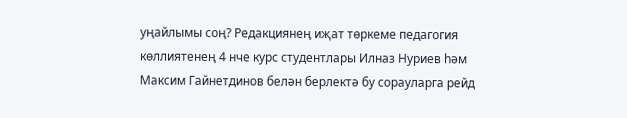уңайлымы соң? Редакциянең иҗат төркеме педагогия көллиятенең 4 нче курс студентлары Илназ Нуриев һәм Максим Гайнетдинов белән берлектә бу сорауларга рейд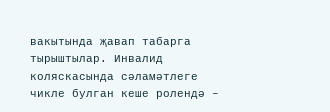вакытында җавап табарга тырыштылар. Инвалид коляскасында сәламәтлеге чикле булган кеше ролендә –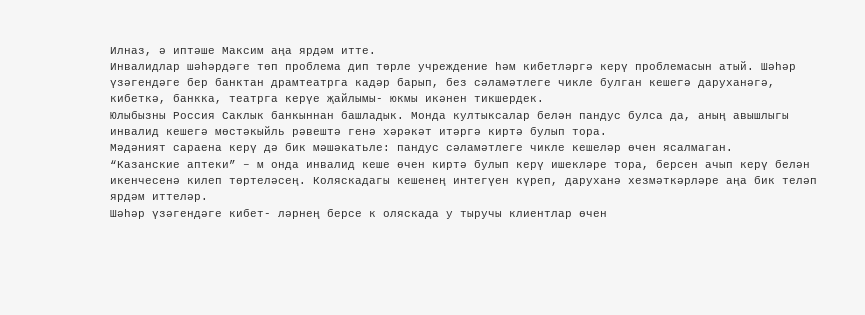Илназ, ә иптәше Максим аңа ярдәм итте.
Инвалидлар шәһәрдәге төп проблема дип төрле учреждение һәм кибетләргә керү проблемасын атый. Шәһәр үзәгендәге бер банктан драмтеатрга кадәр барып, без сәламәтлеге чикле булган кешегә даруханәгә, кибеткә, банкка, театрга керүе җайлымы- юкмы икәнен тикшердек.
Юлыбызны Россия Саклык банкыннан башладык. Монда култыксалар белән пандус булса да, аның авышлыгы инвалид кешегә мөстәкыйль рәвештә генә хәрәкәт итәргә киртә булып тора.
Мәдәният сараена керү дә бик мәшәкатьле: пандус сәламәтлеге чикле кешеләр өчен ясалмаган.
“Казанские аптеки” – м онда инвалид кеше өчен киртә булып керү ишекләре тора, берсен ачып керү белән икенчесенә килеп төртеләсең. Коляскадагы кешенең интегүен күреп, даруханә хезмәткәрләре аңа бик теләп ярдәм иттеләр.
Шәһәр үзәгендәге кибет- ләрнең берсе к оляскада у тыручы клиентлар өчен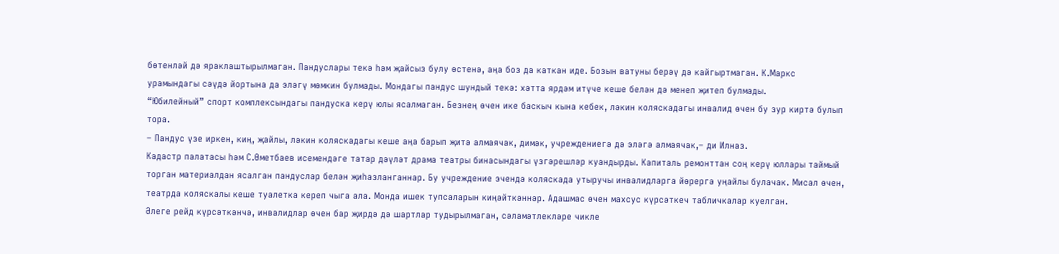бөтенләй дә яраклаштырылмаган. Пандуслары текә һәм җайсыз булу өстенә, аңа боз да каткан иде. Бозын ватуны берәү дә кайгыртмаган. К.Маркс урамындагы сәүдә йортына да эләгү мөмкин булмады. Мондагы пандус шундый текә: хәтта ярдәм итүче кеше белән дә менеп җитеп булмады.
“Юбилейный” спорт комплексындагы пандуска керү юлы ясалмаган. Безнең өчен ике баскыч кына кебек, ләкин коляскадагы инвалид өчен бу зур киртә булып тора.
– Пандус үзе иркен, киң, җайлы, ләкин коляскадагы кеше аңа барып җитә алмаячак, димәк, учреждениегә дә эләгә алмаячак,– ди Илназ.
Кадастр палатасы һәм С.Өметбаев исемендәге татар дәүләт драма театры бинасындагы үзгәрешләр куандырды. Капиталь ремонттан соң керү юллары таймый торган материалдан ясалган пандуслар белән җиһазланганнар. Бу учреждение эчендә коляскада утыручы инвалидларга йөрергә уңайлы булачак. Мисал өчен, театрда коляскалы кеше туалетка кереп чыга ала. Монда ишек тупсаларын киңәйткәннәр. Адашмас өчен махсус күрсәткеч табличкалар куелган.
Әлеге рейд күрсәткәнчә, инвалидлар өчен бар җирдә дә шартлар тудырылмаган, сәламәтлекләре чикле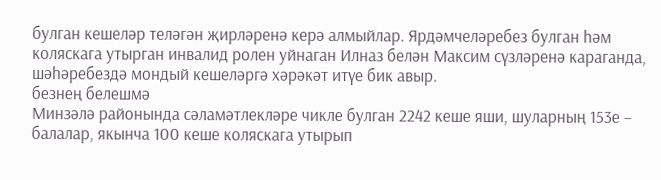булган кешеләр теләгән җирләренә керә алмыйлар. Ярдәмчеләребез булган һәм коляскага утырган инвалид ролен уйнаган Илназ белән Максим сүзләренә караганда, шәһәребездә мондый кешеләргә хәрәкәт итүе бик авыр.
безнең белешмә
Минзәлә районында сәламәтлекләре чикле булган 2242 кеше яши, шуларның 153е – балалар, якынча 100 кеше коляскага утырып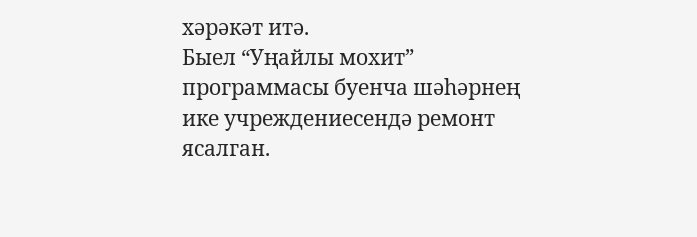хәрәкәт итә.
Быел “Уңайлы мохит” программасы буенча шәһәрнең ике учреждениесендә ремонт ясалган.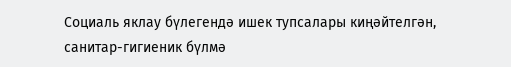Социаль яклау бүлегендә ишек тупсалары киңәйтелгән, санитар-гигиеник бүлмә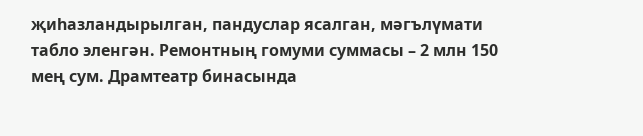җиһазландырылган, пандуслар ясалган, мәгълүмати табло эленгән. Ремонтның гомуми суммасы – 2 млн 150 мең сум. Драмтеатр бинасында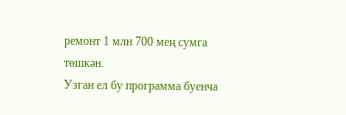ремонт 1 млн 700 мең сумга төшкән.
Узган ел бу программа буенча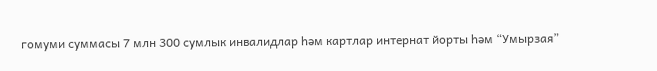гомуми суммасы 7 млн 300 сумлык инвалидлар һәм картлар интернат йорты һәм “Умырзая”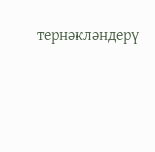тернәкләндерү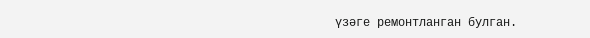үзәге ремонтланган булган.